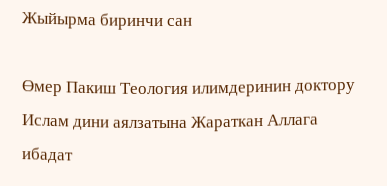Жыйырма биринчи сан

Өмер Пакиш Теология илимдеринин доктору
Ислам дини аялзатына Жараткан Аллага ибадат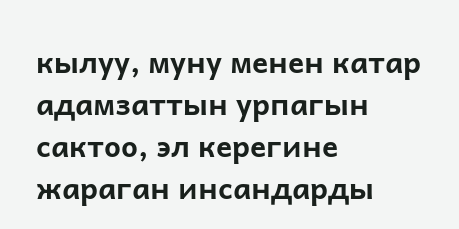кылуу, муну менен катар адамзаттын урпагын сактоо, эл керегине жараган инсандарды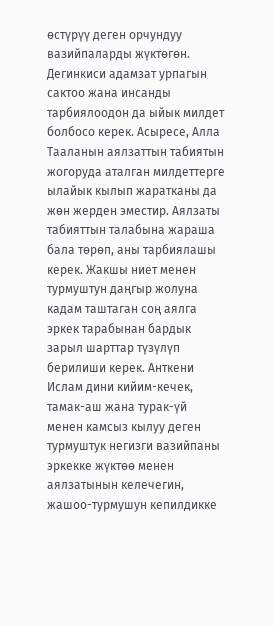өстүрүү деген орчундуу вазийпаларды жүктөгөн. Дегинкиси адамзат урпагын сактоо жана инсанды тарбиялоодон да ыйык милдет болбосо керек. Асыресе, Алла Тааланын аялзаттын табиятын жогоруда аталган милдеттерге ылайык кылып жаратканы да жөн жерден эместир. Аялзаты табияттын талабына жараша бала төрөп, аны тарбиялашы керек. Жакшы ниет менен турмуштун даңгыр жолуна кадам таштаган соң аялга эркек тарабынан бардык зарыл шарттар түзүлүп берилиши керек. Анткени Ислам дини кийим-кечек, тамак-аш жана турак-үй менен камсыз кылуу деген турмуштук негизги вазийпаны эркекке жүктөө менен аялзатынын келечегин, жашоо-турмушун кепилдикке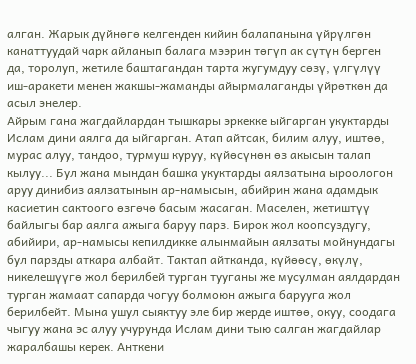алган. Жарык дүйнөгө келгенден кийин балапанына үйрүлгөн канаттуудай чарк айланып балага мээрин төгүп ак сүтүн берген да, торолуп, жетиле баштагандан тарта жугумдуу сөзү, үлгүлүү иш-аракети менен жакшы-жаманды айырмалаганды үйрөткөн да асыл энелер.
Айрым гана жагдайлардан тышкары эркекке ыйгарган укуктарды Ислам дини аялга да ыйгарган. Атап айтсак, билим алуу, иштөө, мурас алуу, тандоо, турмуш куруу, күйөсүнөн өз акысын талап кылуу... Бул жана мындан башка укуктарды аялзатына ыроологон аруу динибиз аялзатынын ар-намысын, абийрин жана адамдык касиетин сактоого өзгөчө басым жасаган. Маселен, жетиштүү байлыгы бар аялга ажыга баруу парз. Бирок жол коопсуздугу, абийири, ар-намысы кепилдикке алынмайын аялзаты мойнундагы бул парзды аткара албайт. Тактап айтканда, күйөөсү, өкүлү, никелешүүгө жол берилбей турган тууганы же мусулман аялдардан турган жамаат сапарда чогуу болмоюн ажыга барууга жол берилбейт. Мына ушул сыяктуу эле бир жерде иштөө, окуу, соодага чыгуу жана эс алуу учурунда Ислам дини тыю салган жагдайлар жаралбашы керек. Анткени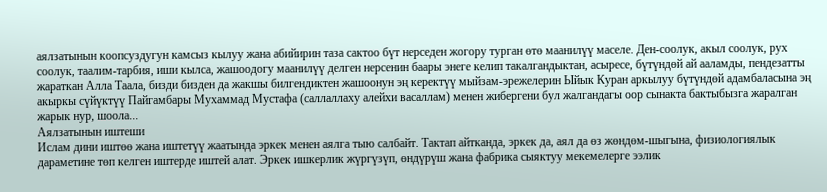аялзатынын коопсуздугун камсыз кылуу жана абийирин таза сактоо бүт нерседен жогору турган өтө маанилүү маселе. Ден-соолук, акыл соолук, рух соолук, таалим-тарбия, иши кылса, жашоодогу маанилүү делген нерсенин баары энеге келип такалгандыктан, асыресе, бүтүндөй ай ааламды, пендезатты жараткан Алла Таала, бизди бизден да жакшы билгендиктен жашоонун эң керектүү мыйзам-эрежелерин Ыйык Куран аркылуу бүтүндөй адамбаласына эң акыркы сүйүктүү Пайгамбары Мухаммад Мустафа (саллаллаху алейхи васаллам) менен жибергени бул жалгандагы оор сынакта бактыбызга жаралган жарык нур, шоола...
Аялзатынын иштеши
Ислам дини иштөө жана иштетүү жаатында эркек менен аялга тыю салбайт. Тактап айтканда, эркек да, аял да өз жөндөм-шыгына, физиологиялык дараметине төп келген иштерде иштей алат. Эркек ишкерлик жүргүзүп, өндүрүш жана фабрика сыяктуу мекемелерге ээлик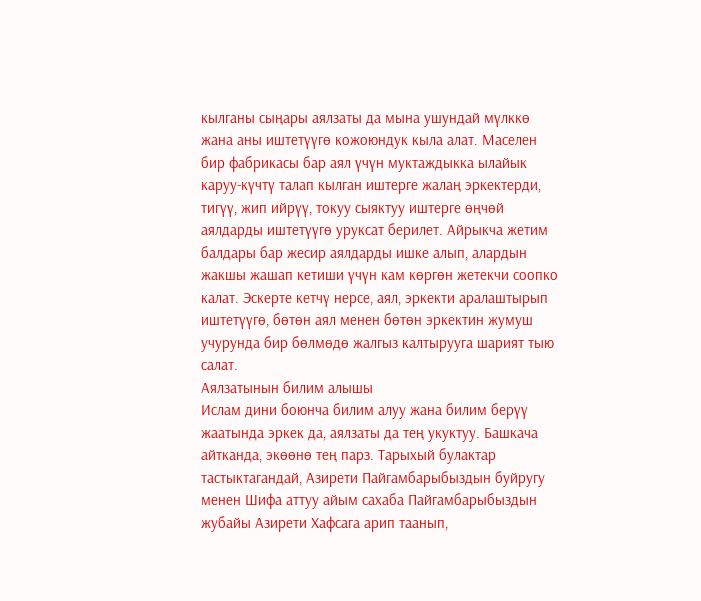кылганы сыңары аялзаты да мына ушундай мүлккө жана аны иштетүүгө кожоюндук кыла алат. Маселен бир фабрикасы бар аял үчүн муктаждыкка ылайык каруу-күчтү талап кылган иштерге жалаң эркектерди, тигүү, жип ийрүү, токуу сыяктуу иштерге өңчөй аялдарды иштетүүгө уруксат берилет. Айрыкча жетим балдары бар жесир аялдарды ишке алып, алардын жакшы жашап кетиши үчүн кам көргөн жетекчи соопко калат. Эскерте кетчү нерсе, аял, эркекти аралаштырып иштетүүгө, бөтөн аял менен бөтөн эркектин жумуш учурунда бир бөлмөдө жалгыз калтырууга шарият тыю салат.
Аялзатынын билим алышы
Ислам дини боюнча билим алуу жана билим берүү жаатында эркек да, аялзаты да тең укуктуу. Башкача айтканда, экөөнө тең парз. Тарыхый булактар тастыктагандай, Азирети Пайгамбарыбыздын буйругу менен Шифа аттуу айым сахаба Пайгамбарыбыздын жубайы Азирети Хафсага арип таанып,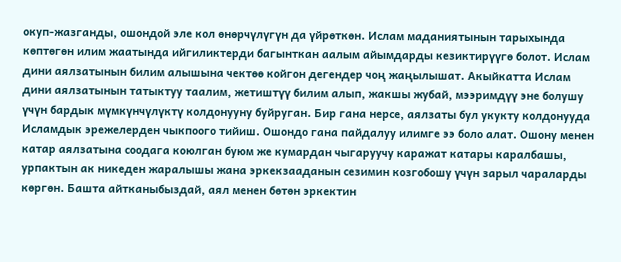окуп-жазганды, ошондой эле кол өнөрчүлүгүн да үйрөткөн. Ислам маданиятынын тарыхында көптөгөн илим жаатында ийгиликтерди багынткан аалым айымдарды кезиктирүүгө болот. Ислам дини аялзатынын билим алышына чектөө койгон дегендер чоң жаңылышат. Акыйкатта Ислам дини аялзатынын татыктуу таалим, жетиштүү билим алып, жакшы жубай, мээримдүү эне болушу үчүн бардык мүмкүнчүлүктү колдонууну буйруган. Бир гана нерсе, аялзаты бул укукту колдонууда Исламдык эрежелерден чыкпоого тийиш. Ошондо гана пайдалуу илимге ээ боло алат. Ошону менен катар аялзатына соодага коюлган буюм же кумардан чыгаруучу каражат катары каралбашы, урпактын ак никеден жаралышы жана эркекзааданын сезимин козгобошу үчүн зарыл чараларды көргөн. Башта айтканыбыздай, аял менен бөтөн эркектин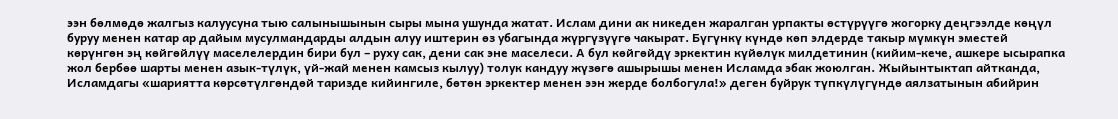ээн бөлмөдө жалгыз калуусуна тыю салынышынын сыры мына ушунда жатат. Ислам дини ак никеден жаралган урпакты өстүрүүгө жогорку деңгээлде көңүл буруу менен катар ар дайым мусулмандарды алдын алуу иштерин өз убагында жүргүзүүгө чакырат. Бүгүнкү күндө көп элдерде такыр мүмкүн эместей көрүнгөн эң көйгөйлүү маселелердин бири бул – руху сак, дени сак эне маселеси. А бул көйгөйдү эркектин күйөлүк милдетинин (кийим-кече, ашкере ысырапка жол бербөө шарты менен азык-түлүк, үй-жай менен камсыз кылуу) толук кандуу жүзөгө ашырышы менен Исламда эбак жоюлган. Жыйынтыктап айтканда, Исламдагы «шариятта көрсөтүлгөндөй таризде кийингиле, бөтөн эркектер менен ээн жерде болбогула!» деген буйрук түпкүлүгүндө аялзатынын абийрин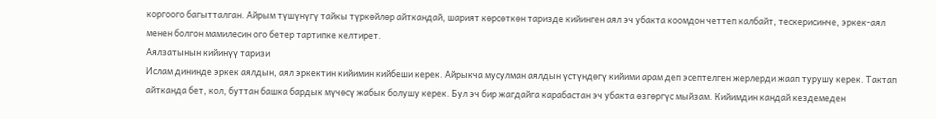коргоого багытталган. Айрым түшүнүгү тайкы түркөйлөр айткандай, шарият көрсөткөн таризде кийинген аял эч убакта коомдон четтеп калбайт, тескерисинче, эркек-аял менен болгон мамилесин ого бетер тартипке келтирет.
Аялзатынын кийинүү таризи
Ислам дининде эркек аялдын, аял эркектин кийимин кийбеши керек. Айрыкча мусулман аялдын үстүндөгү кийими арам деп эсептелген жерлерди жаап турушу керек. Тактап айтканда бет, кол, буттан башка бардык мүчөсү жабык болушу керек. Бул эч бир жагдайга карабастан эч убакта өзгөргүс мыйзам. Кийимдин кандай кездемеден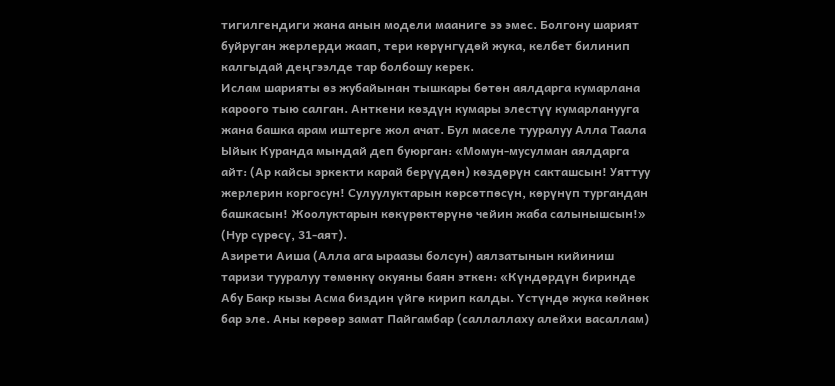тигилгендиги жана анын модели мааниге ээ эмес. Болгону шарият буйруган жерлерди жаап, тери көрүнгүдөй жука, келбет билинип калгыдай деңгээлде тар болбошу керек.
Ислам шарияты өз жубайынан тышкары бөтөн аялдарга кумарлана кароого тыю салган. Анткени көздүн кумары элестүү кумарланууга жана башка арам иштерге жол ачат. Бул маселе тууралуу Алла Таала Ыйык Куранда мындай деп буюрган: «Момун-мусулман аялдарга айт: (Ар кайсы эркекти карай берүүдөн) көздөрүн сакташсын! Уяттуу жерлерин коргосун! Сулуулуктарын көрсөтпөсүн, көрүнүп тургандан башкасын! Жоолуктарын көкүрөктөрүнө чейин жаба салынышсын!» (Нур сүрөсү, 31-аят).
Азирети Аиша (Алла ага ыраазы болсун) аялзатынын кийиниш таризи тууралуу төмөнкү окуяны баян эткен: «Күндөрдүн биринде Абу Бакр кызы Асма биздин үйгө кирип калды. Үстүндө жука көйнөк бар эле. Аны көрөөр замат Пайгамбар (саллаллаху алейхи васаллам)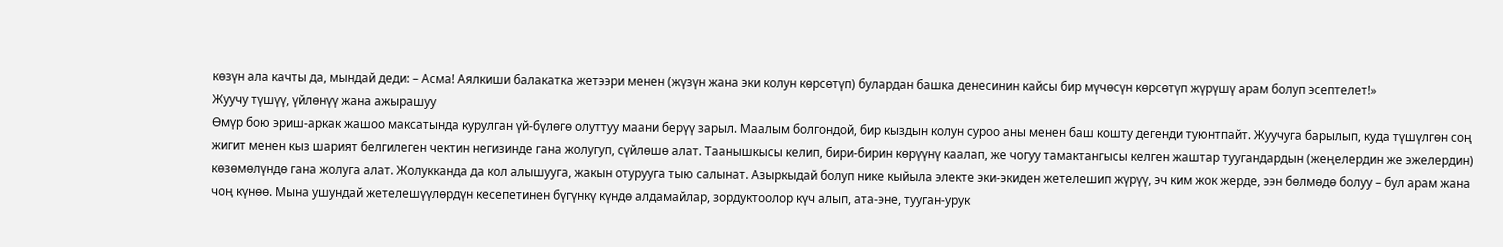көзүн ала качты да, мындай деди: – Асма! Аялкиши балакатка жетээри менен (жүзүн жана эки колун көрсөтүп) булардан башка денесинин кайсы бир мүчөсүн көрсөтүп жүрүшү арам болуп эсептелет!»
Жуучу түшүү, үйлөнүү жана ажырашуу
Өмүр бою эриш-аркак жашоо максатында курулган үй-бүлөгө олуттуу маани берүү зарыл. Маалым болгондой, бир кыздын колун суроо аны менен баш кошту дегенди туюнтпайт. Жуучуга барылып, куда түшүлгөн соң жигит менен кыз шарият белгилеген чектин негизинде гана жолугуп, сүйлөшө алат. Таанышкысы келип, бири-бирин көрүүнү каалап, же чогуу тамактангысы келген жаштар туугандардын (жеңелердин же эжелердин) көзөмөлүндө гана жолуга алат. Жолукканда да кол алышууга, жакын отурууга тыю салынат. Азыркыдай болуп нике кыйыла электе эки-экиден жетелешип жүрүү, эч ким жок жерде, ээн бөлмөдө болуу – бул арам жана чоң күнөө. Мына ушундай жетелешүүлөрдүн кесепетинен бүгүнкү күндө алдамайлар, зордуктоолор күч алып, ата-эне, тууган-урук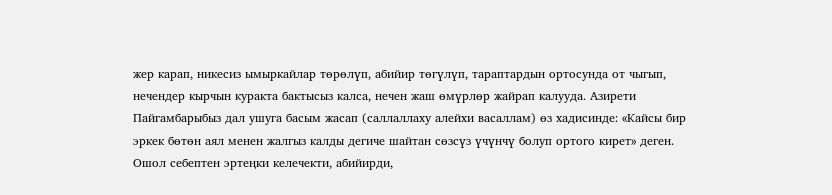жер карап, никесиз ымыркайлар төрөлүп, абийир төгүлүп, тараптардын ортосунда от чыгып, нечендер кырчын куракта бактысыз калса, нечен жаш өмүрлөр жайрап калууда. Азирети Пайгамбарыбыз дал ушуга басым жасап (саллаллаху алейхи васаллам) өз хадисинде: «Кайсы бир эркек бөтөн аял менен жалгыз калды дегиче шайтан сөзсүз үчүнчү болуп ортого кирет» деген. Ошол себептен эртеңки келечекти, абийирди,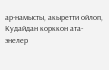ар-намысты, акыретти ойлоп, Кудайдан корккон ата-энелер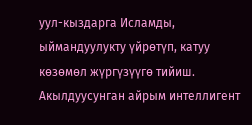уул-кыздарга Исламды, ыймандуулукту үйрөтүп, катуу көзөмөл жүргүзүүгө тийиш. Акылдуусунган айрым интеллигент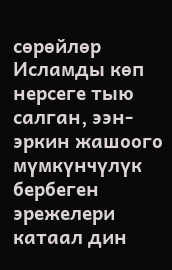сөрөйлөр Исламды көп нерсеге тыю салган, ээн-эркин жашоого мүмкүнчүлүк бербеген эрежелери катаал дин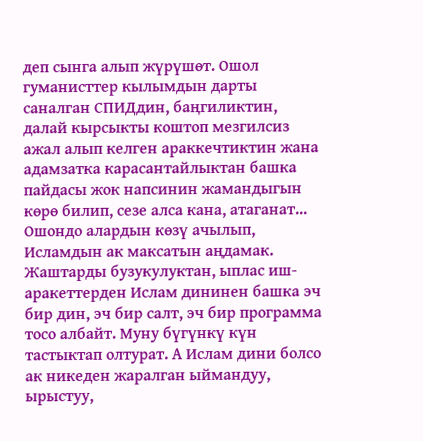деп сынга алып жүрүшөт. Ошол гуманисттер кылымдын дарты саналган СПИДдин, баңгиликтин, далай кырсыкты коштоп мезгилсиз ажал алып келген араккечтиктин жана адамзатка карасантайлыктан башка пайдасы жок напсинин жамандыгын көрө билип, сезе алса кана, атаганат... Ошондо алардын көзү ачылып, Исламдын ак максатын аңдамак. Жаштарды бузукулуктан, ыплас иш-аракеттерден Ислам дининен башка эч бир дин, эч бир салт, эч бир программа тосо албайт. Муну бүгүнкү күн тастыктап олтурат. А Ислам дини болсо ак никеден жаралган ыймандуу, ырыстуу,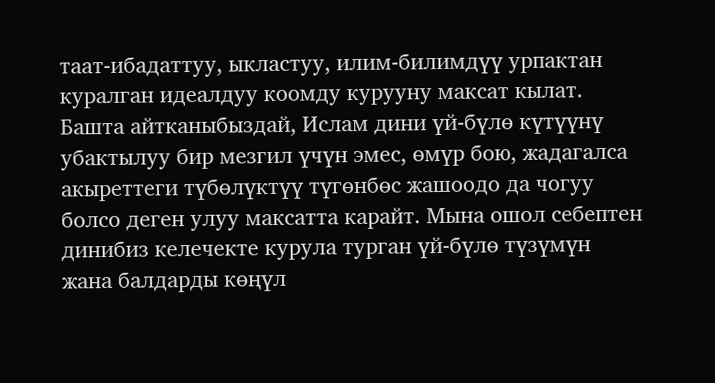таат-ибадаттуу, ыкластуу, илим-билимдүү урпактан куралган идеалдуу коомду курууну максат кылат.
Башта айтканыбыздай, Ислам дини үй-бүлө күтүүнү убактылуу бир мезгил үчүн эмес, өмүр бою, жадагалса акыреттеги түбөлүктүү түгөнбөс жашоодо да чогуу болсо деген улуу максатта карайт. Мына ошол себептен динибиз келечекте курула турган үй-бүлө түзүмүн жана балдарды көңүл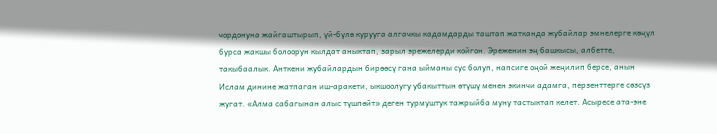чордонуна жайгаштырып, үй-бүлө курууга алгачкы кадамдарды таштап жатканда жубайлар эмнелерге көңүл бурса жакшы болоорун кылдат аныктап, зарыл эрежелерди койгон. Эреженин эң башкысы, албетте, такыбаалык. Анткени жубайлардын бирөөсү гана ыйманы сус болуп, напсиге оңой жеңилип берсе, анын Ислам динине жатпаган иш-аракети, ыкшоолугу убакыттын өтүшү менен экинчи адамга, перзенттерге сөзсүз жугат. «Алма сабагынан алыс түшпөйт» деген турмуштук тажрыйба муну тастыктап келет. Асыресе ата-эне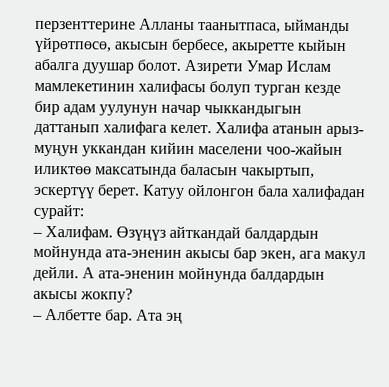перзенттерине Алланы таанытпаса, ыйманды үйрөтпөсө, акысын бербесе, акыретте кыйын абалга дуушар болот. Азирети Умар Ислам мамлекетинин халифасы болуп турган кезде бир адам уулунун начар чыккандыгын даттанып халифага келет. Халифа атанын арыз-муңун уккандан кийин маселени чоо-жайын иликтөө максатында баласын чакыртып, эскертүү берет. Катуу ойлонгон бала халифадан сурайт:
– Халифам. Өзүңүз айткандай балдардын мойнунда ата-эненин акысы бар экен, ага макул дейли. А ата-эненин мойнунда балдардын акысы жокпу?
– Албетте бар. Ата эң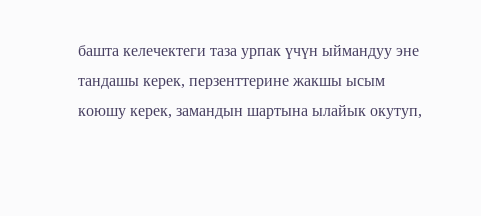башта келечектеги таза урпак үчүн ыймандуу эне тандашы керек, перзенттерине жакшы ысым коюшу керек, замандын шартына ылайык окутуп,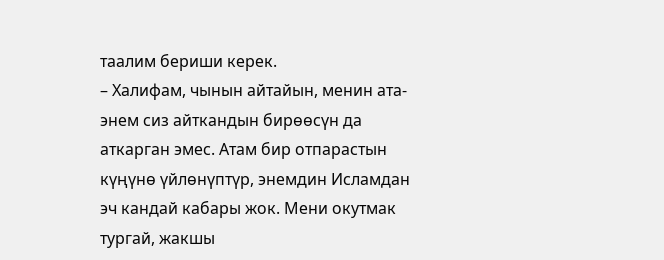таалим бериши керек.
– Халифам, чынын айтайын, менин ата-энем сиз айткандын бирөөсүн да аткарган эмес. Атам бир отпарастын күңүнө үйлөнүптүр, энемдин Исламдан эч кандай кабары жок. Мени окутмак тургай, жакшы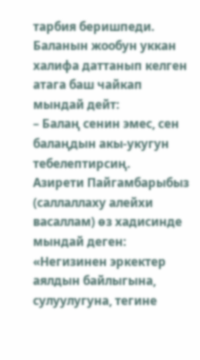тарбия беришпеди.
Баланын жообун уккан халифа даттанып келген атага баш чайкап мындай дейт:
– Балаң сенин эмес, сен балаңдын акы-укугун тебелептирсиң.
Азирети Пайгамбарыбыз (саллаллаху алейхи васаллам) өз хадисинде мындай деген: «Негизинен эркектер аялдын байлыгына, сулуулугуна, тегине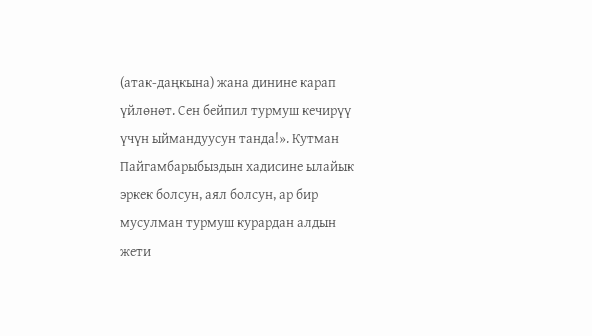(атак-даңкына) жана динине карап үйлөнөт. Сен бейпил турмуш кечирүү үчүн ыймандуусун танда!». Кутман Пайгамбарыбыздын хадисине ылайык эркек болсун, аял болсун, ар бир мусулман турмуш курардан алдын жети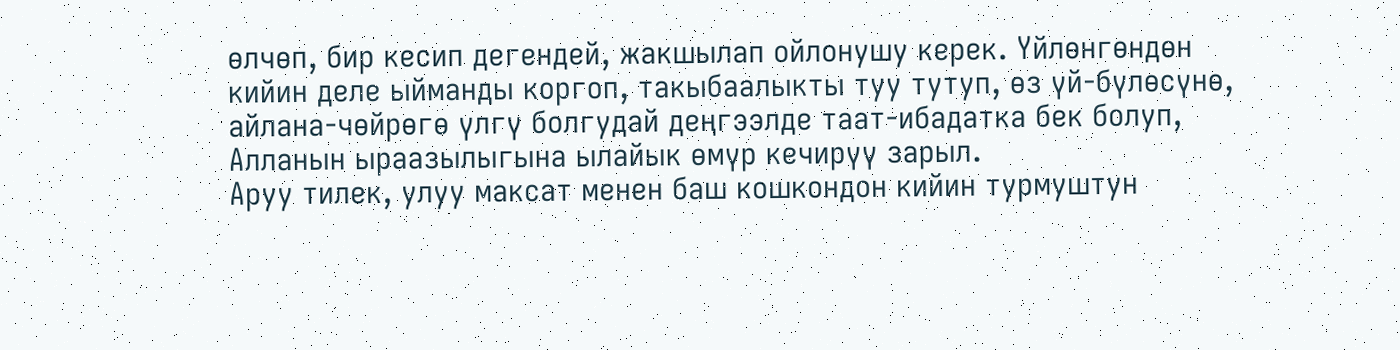өлчөп, бир кесип дегендей, жакшылап ойлонушу керек. Үйлөнгөндөн кийин деле ыйманды коргоп, такыбаалыкты туу тутуп, өз үй-бүлөсүнө, айлана-чөйрөгө үлгү болгудай деңгээлде таат-ибадатка бек болуп, Алланын ыраазылыгына ылайык өмүр кечирүү зарыл.
Аруу тилек, улуу максат менен баш кошкондон кийин турмуштун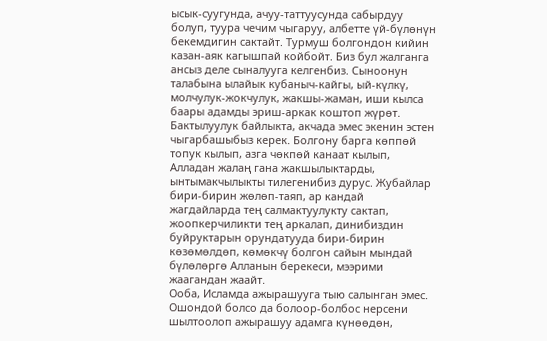ысык-суугунда, ачуу-таттуусунда сабырдуу болуп, туура чечим чыгаруу, албетте үй-бүлөнүн бекемдигин сактайт. Турмуш болгондон кийин казан-аяк кагышпай койбойт. Биз бул жалганга ансыз деле сыналууга келгенбиз. Сыноонун талабына ылайык кубаныч-кайгы, ый-күлкү, молчулук-жокчулук, жакшы-жаман, иши кылса баары адамды эриш-аркак коштоп жүрөт. Бактылуулук байлыкта, акчада эмес экенин эстен чыгарбашыбыз керек. Болгону барга көппөй топук кылып, азга чөкпөй канаат кылып, Алладан жалаң гана жакшылыктарды, ынтымакчылыкты тилегенибиз дурус. Жубайлар бири-бирин жөлөп-таяп, ар кандай жагдайларда тең салмактуулукту сактап, жоопкерчиликти тең аркалап, динибиздин буйруктарын орундатууда бири-бирин көзөмөлдөп, көмөкчү болгон сайын мындай бүлөлөргө Алланын берекеси, мээрими жаагандан жаайт.
Ооба, Исламда ажырашууга тыю салынган эмес. Ошондой болсо да болоор-болбос нерсени шылтоолоп ажырашуу адамга күнөөдөн,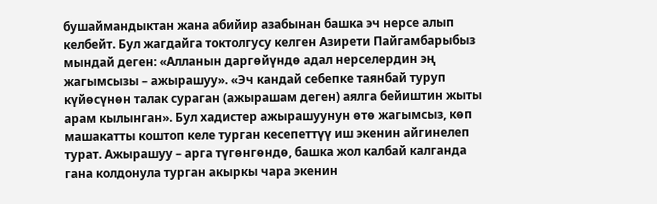бушаймандыктан жана абийир азабынан башка эч нерсе алып келбейт. Бул жагдайга токтолгусу келген Азирети Пайгамбарыбыз мындай деген: «Алланын даргөйүндө адал нерселердин эң жагымсызы – ажырашуу». «Эч кандай себепке таянбай туруп күйөсүнөн талак сураган (ажырашам деген) аялга бейиштин жыты арам кылынган». Бул хадистер ажырашуунун өтө жагымсыз, көп машакатты коштоп келе турган кесепеттүү иш экенин айгинелеп турат. Ажырашуу – арга түгөнгөндө, башка жол калбай калганда гана колдонула турган акыркы чара экенин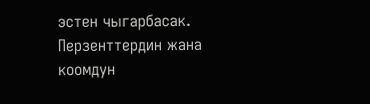эстен чыгарбасак. Перзенттердин жана коомдун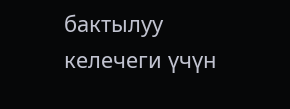бактылуу келечеги үчүн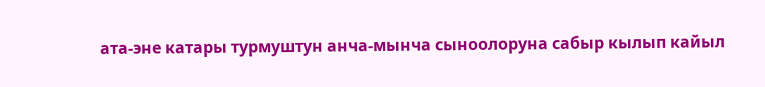ата-эне катары турмуштун анча-мынча сыноолоруна сабыр кылып кайыл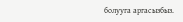болууга аргасызбыз.